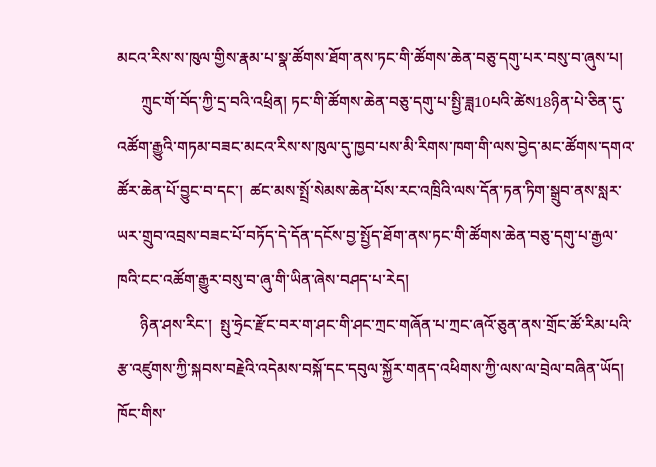མངའ་རིས་ས་ཁུལ་གྱིས་རྣམ་པ་སྣ་ཚོགས་ཐོག་ནས་ཏང་གི་ཚོགས་ཆེན་བཅུ་དགུ་པར་བསུ་བ་ཞུས་པ།
      ཀྲུང་གོ་བོད་ཀྱི་དྲ་བའི་འཕྲིན། ཏང་གི་ཚོགས་ཆེན་བཅུ་དགུ་པ་སྤྱི་ཟླ10པའི་ཚེས18ཉིན་པེ་ཅིན་དུ་འཚོག་རྒྱུའི་གཏམ་བཟང་མངའ་རིས་ས་ཁུལ་དུ་ཁྱབ་པས་མི་རིགས་ཁག་གི་ལས་བྱེད་མང་ཚོགས་དགའ་ཚོར་ཆེན་པོ་བྱུང་བ་དང་།  ཚང་མས་སྤྲོ་སེམས་ཆེན་པོས་རང་འཁྲིའི་ལས་དོན་ཏན་ཏིག་སྒྲུབ་ནས་སླར་ཡར་གྲུབ་འབྲས་བཟང་པོ་བཏོད་དེ་དོན་དངོས་བྱ་སྤྱོད་ཐོག་ནས་ཏང་གི་ཚོགས་ཆེན་བཅུ་དགུ་པ་རྒྱལ་ཁའི་ངང་འཚོག་རྒྱུར་བསུ་བ་ཞུ་གི་ཡིན་ཞེས་བཤད་པ་རེད།
      ཉིན་ཤས་རིང་།  སྤུ་ཧྲེང་རྫོང་བར་ག་ཤང་གི་ཤང་ཀྲང་གཞོན་པ་ཀྲང་ཞའོ་ཅུན་ནས་གྲོང་ཚོ་རིམ་པའི་རྩ་འཛུགས་ཀྱི་སྐབས་བརྗེའི་འདེམས་བསྐོ་དང་དབུལ་སྐྱོར་གནད་འཕིགས་ཀྱི་ལས་ལ་བྲེལ་བཞིན་ཡོད།  ཁོང་གིས་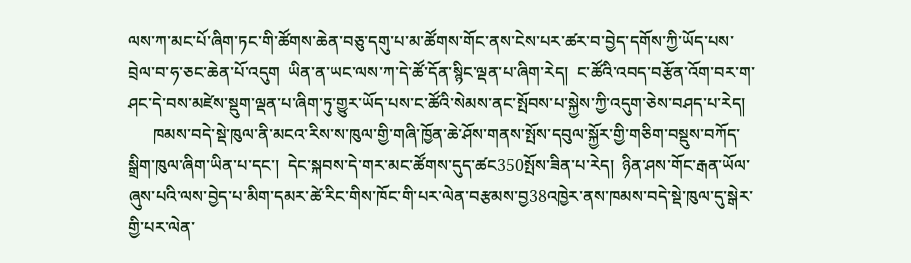ལས་ཀ་མང་པོ་ཞིག་ཏང་གི་ཚོགས་ཆེན་བཅུ་དགུ་པ་མ་ཚོགས་གོང་ནས་ངེས་པར་ཚར་བ་བྱེད་དགོས་ཀྱི་ཡོད་པས་བྲེལ་བ་ཧ་ཅང་ཆེན་པོ་འདུག  ཡིན་ན་ཡང་ལས་ཀ་དེ་ཚོ་དོན་སྙིང་ལྡན་པ་ཞིག་རེད།  ང་ཚོའི་འབད་བརྩོན་འོག་བར་ག་ཤང་དེ་བས་མཛེས་སྡུག་ལྡན་པ་ཞིག་ཏུ་གྱུར་ཡོད་པས་ང་ཚོའི་སེམས་ནང་སྤོབས་པ་སྐྱེས་ཀྱི་འདུག་ཅེས་བཤད་པ་རེད།
      ཁམས་བདེ་སྡེ་ཁུལ་ནི་མངའ་རིས་ས་ཁུལ་གྱི་གཞི་ཁྱོན་ཆེ་ཤོས་གནས་སྤོས་དབུལ་སྐྱོར་གྱི་གཅིག་བསྡུས་བཀོད་སྒྲིག་ཁུལ་ཞིག་ཡིན་པ་དང་།  དེང་སྐབས་དེ་གར་མང་ཚོགས་དུད་ཚང350སྤོས་ཟིན་པ་རེད།  ཉིན་ཤས་གོང་རྒན་ཡོལ་ཞུས་པའི་ལས་བྱེད་པ་མིག་དམར་ཚེ་རིང་གིས་ཁོང་གི་པར་ལེན་བརྩམས་བྱ38འཁྱེར་ནས་ཁམས་བདེ་སྡེ་ཁུལ་དུ་སྒེར་གྱི་པར་ལེན་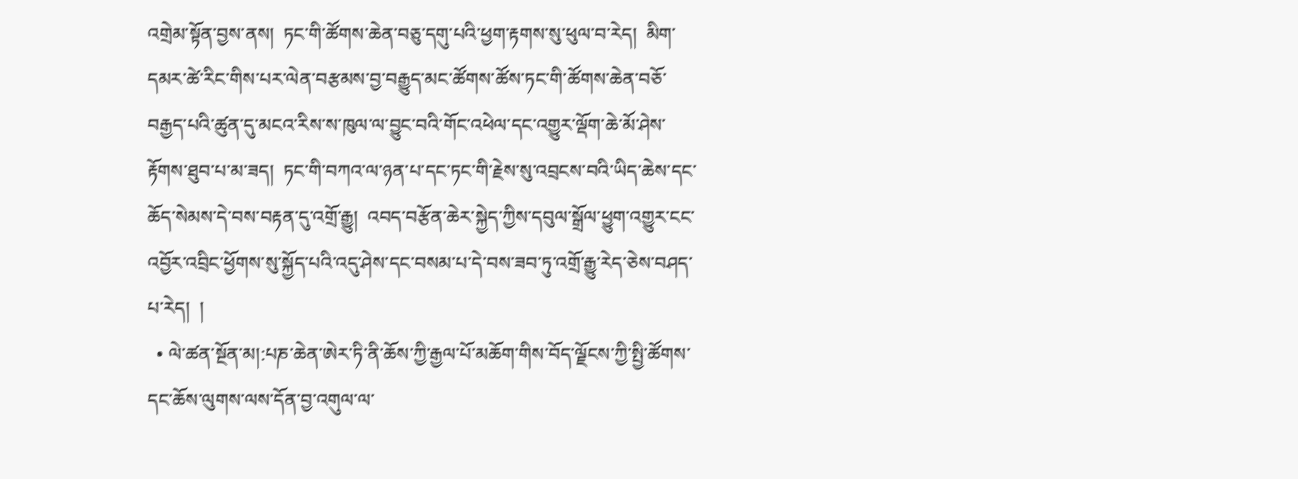འགྲེམ་སྟོན་བྱས་ནས།  ཏང་གི་ཚོགས་ཆེན་བཅུ་དགུ་པའི་ཕྱག་རྟགས་སུ་ཕུལ་བ་རེད།  མིག་དམར་ཚེ་རིང་གིས་པར་ལེན་བརྩམས་བྱ་བརྒྱུད་མང་ཚོགས་ཚོས་ཏང་གི་ཚོགས་ཆེན་བཅོ་བརྒྱད་པའི་ཚུན་དུ་མངའ་རིས་ས་ཁུལ་ལ་བྱུང་བའི་གོང་འཕེལ་དང་འགྱུར་ལྡོག་ཆེ་མོ་ཤེས་རྟོགས་ཐུབ་པ་མ་ཟད།  ཏང་གི་བཀའ་ལ་ཉན་པ་དང་ཏང་གི་རྗེས་སུ་འབྲངས་བའི་ཡིད་ཆེས་དང་ཆོད་སེམས་དེ་བས་བརྟན་དུ་འགྲོ་རྒྱུ།  འབད་བརྩོན་ཆེར་སྐྱེད་ཀྱིས་དབུལ་སྒྲོལ་ཕྱུག་འགྱུར་ངང་འབྱོར་འབྲིང་ཕྱོགས་སུ་སྐྱོད་པའི་འདུ་ཤེས་དང་བསམ་པ་དེ་བས་ཟབ་ཏུ་འགྲོ་རྒྱུ་རེད་ཅེས་བཤད་པ་རེད།  །
  • ལེ་ཚན་སྔོན་མ།:པཎ་ཆེན་ཨེར་ཏི་ནི་ཆོས་ཀྱི་རྒྱལ་པོ་མཆོག་གིས་བོད་ལྗོངས་ཀྱི་སྤྱི་ཚོགས་དང་ཆོས་ལུགས་ལས་དོན་བྱ་འགུལ་ལ་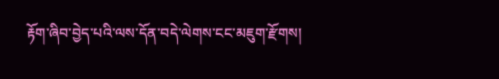རྟོག་ཞིབ་བྱེད་པའི་ལས་དོན་བདེ་ལེགས་ངང་མཇུག་རྫོགས།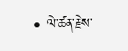• ལེ་ཚན་རྗེས་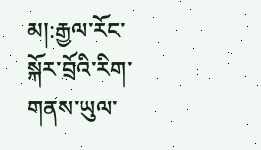མ།:རྒྱལ་རོང་སྐོར་བྲོའི་རིག་གནས་ཡུལ་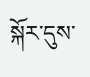སྐོར་དུས་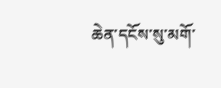ཆེན་དངོས་སུ་མགོ་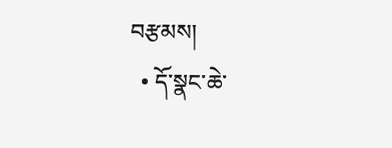བརྩམས།
  • དོ་སྣང་ཆེ་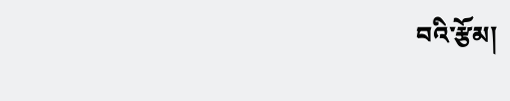བའི་རྩོམ།